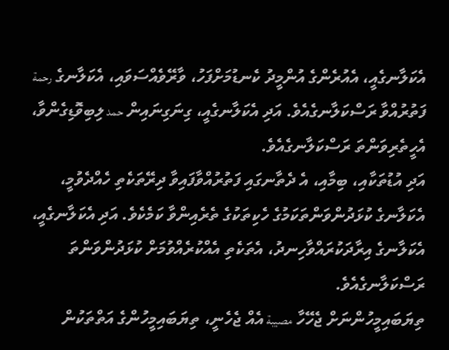އެކަލާނގެއީ، އެއުރެންގެ އުންމީދު ކެނޑުމަށްފަހު، ވާރޭވެއްސަވައި، އެކަލާނގެ رحمة ފަތުރުއްވާ ރަސްކަލާނގެއެވެ. އަދި އެކަލާނގެއީ، ގިނަގިނައިން حمد ލިބިވޮޑިގެންވާ، އެހީތެރިވަންތަ ރަސްކަލާނގެއެވެ.
އަދި އުޑުތަކާއި، ބިމާއި، އެ ދެތާނގައި ފަތުރުއްވާފައިވާ ދިރޭތަކެތި ހެއްދެވުމީ، އެކަލާނގެ ކުޅަދުންވަންތަކަމުގެ ހެކިތަކުގެ ތެރެއިންވާ ކަމެކެވެ. އަދި އެކަލާނގެއީ، އެކަލާނގެ އިރާދަކުރައްވާހިނދު، އެތަކެތި އެއްކުރެއްވުމަށް ކުޅަދުންވަންތަ ރަސްކަލާނގެއެވެ.
ތިޔަބައިމީހުންނަށް ޖެހޭހާ مصيبة އެއް ޖެހެނީ، ތިޔަބައިމީހުންގެ އަތްތަކުން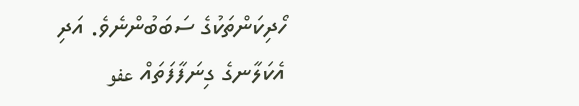ހޯދިކަންތަކުގެ ސަބަބުންނެވެ. އަދި އެކަލާނގެ ގިނަފާފަތައް عفو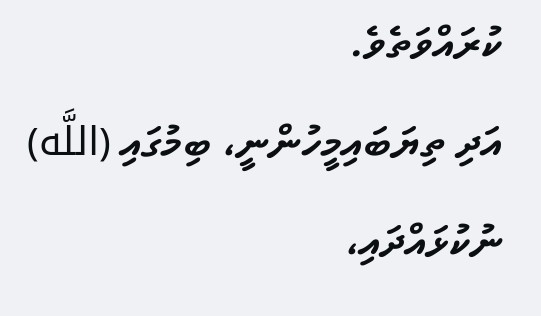ކުރައްވަތެވެ.
އަދި ތިޔަބައިމީހުންނީ، ބިމުގައި (اللَّه) ނުކުޅައްދައި،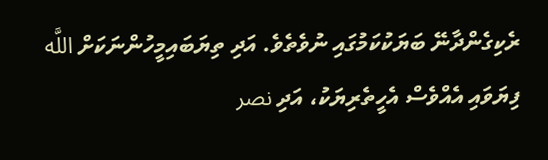ރެކިގެންދާނޭ ބަޔަކުކަމުގައި ނުވެތެވެ. އަދި ތިޔަބައިމީހުންނަކަށް اللَّه ފިޔަވައި އެއްވެސް އެހީތެރިޔަކު، އަދި نصر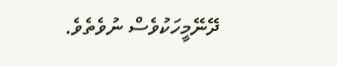ދޭނޭމީހަކުވެސް ނުވެތެވެ.